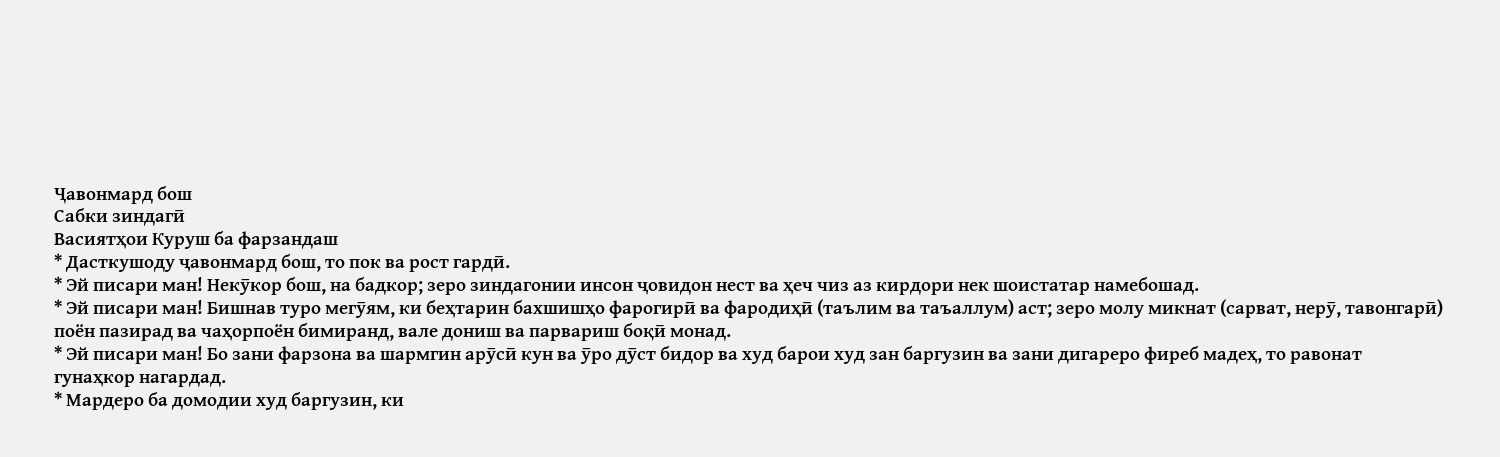Ҷавонмард бош
Сабки зиндагӣ
Васиятҳои Куруш ба фарзандаш
* Дасткушоду ҷавонмард бош, то пок ва рост гардӣ.
* Эй писари ман! Некӯкор бош, на бадкор; зеро зиндагонии инсон ҷовидон нест ва ҳеч чиз аз кирдори нек шоистатар намебошад.
* Эй писари ман! Бишнав туро мегӯям, ки беҳтарин бахшишҳо фарогирӣ ва фародиҳӣ (таълим ва таъаллум) аст; зеро молу микнат (сарват, нерӯ, тавонгарӣ) поён пазирад ва чаҳорпоён бимиранд, вале дониш ва парвариш боқӣ монад.
* Эй писари ман! Бо зани фарзона ва шармгин арӯсӣ кун ва ӯро дӯст бидор ва худ барои худ зан баргузин ва зани дигареро фиреб мадеҳ, то равонат гунаҳкор нагардад.
* Мардеро ба домодии худ баргузин, ки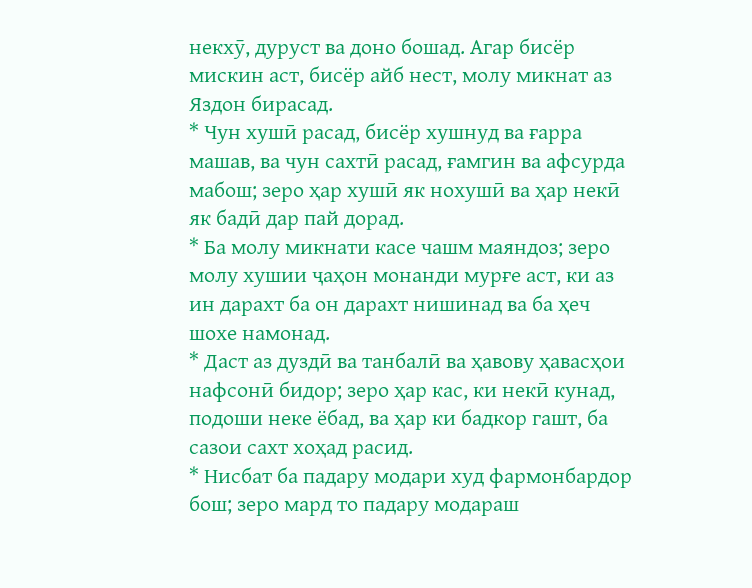некхӯ, дуруст ва доно бошад. Агар бисёр мискин аст, бисёр айб нест, молу микнат аз Яздон бирасад.
* Чун хушӣ расад, бисёр хушнуд ва ғарра машав, ва чун сахтӣ расад, ғамгин ва афсурда мабош; зеро ҳар хушӣ як нохушӣ ва ҳар некӣ як бадӣ дар пай дорад.
* Ба молу микнати касе чашм маяндоз; зеро молу хушии ҷаҳон монанди мурғе аст, ки аз ин дарахт ба он дарахт нишинад ва ба ҳеч шохе намонад.
* Даст аз дуздӣ ва танбалӣ ва ҳавову ҳавасҳои нафсонӣ бидор; зеро ҳар кас, ки некӣ кунад, подоши неке ёбад, ва ҳар ки бадкор гашт, ба сазои сахт хоҳад расид.
* Нисбат ба падару модари худ фармонбардор бош; зеро мард то падару модараш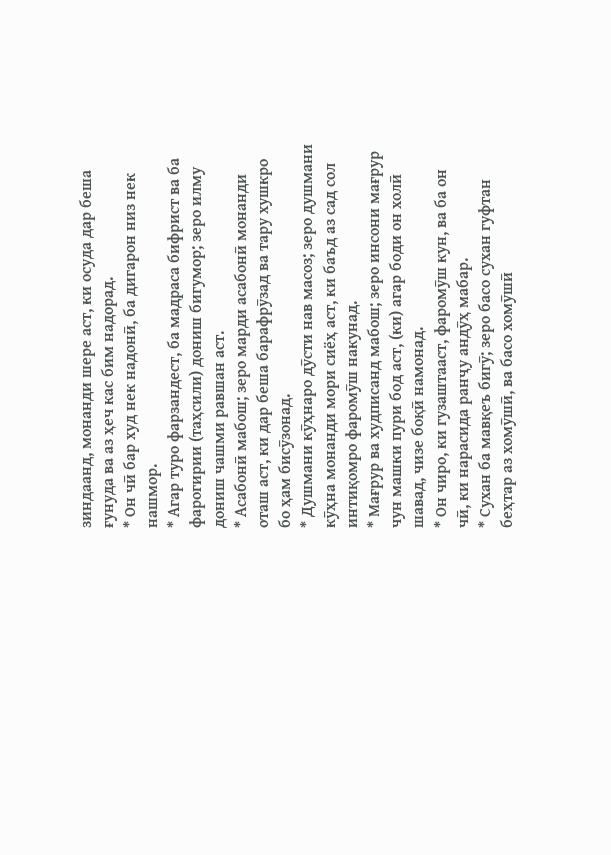зиндаанд, монанди шере аст, ки осуда дар беша ғунуда ва аз ҳеч кас бим надорад.
* Он чӣ бар худ нек надонӣ, ба дигарон низ нек нашмор.
* Агар туро фарзандест, ба мадраса бифрист ва ба фарогирии (таҳсили) дониш бигумор; зеро илму дониш чашми равшан аст.
* Асабонӣ мабош; зеро марди асабонӣ монанди оташ аст, ки дар беша барафрӯзад ва тару хушкро бо ҳам бисӯзонад.
* Душмани кӯҳнаро дӯсти нав масоз; зеро душмани кӯҳна монанди мори сиёҳ аст, ки баъд аз сад сол интиқомро фаромӯш накунад.
* Мағрур ва худписанд мабош; зеро инсони мағрур чун машки пури бод аст, (ки) агар боди он холӣ шавад, чизе боқӣ намонад.
* Он чиро, ки гузаштааст, фаромӯш кун, ва ба он чӣ, ки нарасида ранҷу андӯҳ мабар.
* Сухан ба мавқеъ бигӯ; зеро басо сухан гуфтан беҳтар аз хомӯшӣ, ва басо хомӯшӣ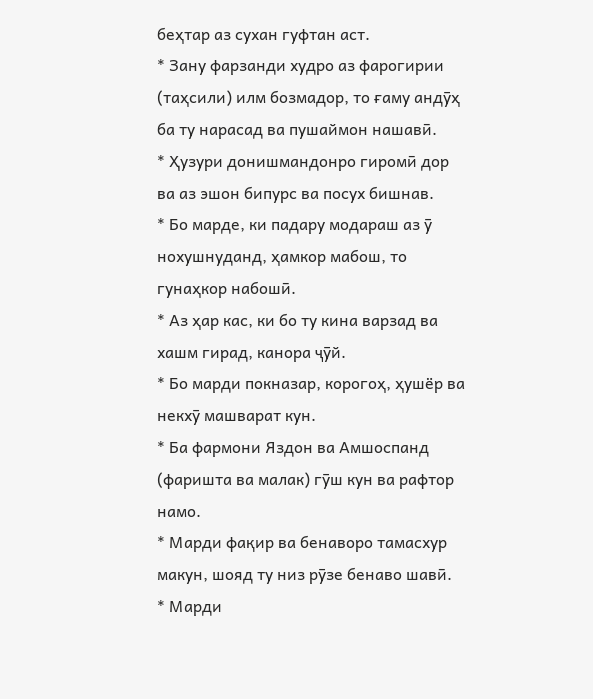беҳтар аз сухан гуфтан аст.
* Зану фарзанди худро аз фарогирии (таҳсили) илм бозмадор, то ғаму андӯҳ ба ту нарасад ва пушаймон нашавӣ.
* Ҳузури донишмандонро гиромӣ дор ва аз эшон бипурс ва посух бишнав.
* Бо марде, ки падару модараш аз ӯ нохушнуданд, ҳамкор мабош, то гунаҳкор набошӣ.
* Аз ҳар кас, ки бо ту кина варзад ва хашм гирад, канора ҷӯй.
* Бо марди покназар, корогоҳ, ҳушёр ва некхӯ машварат кун.
* Ба фармони Яздон ва Амшоспанд (фаришта ва малак) гӯш кун ва рафтор намо.
* Марди фақир ва бенаворо тамасхур макун, шояд ту низ рӯзе бенаво шавӣ.
* Марди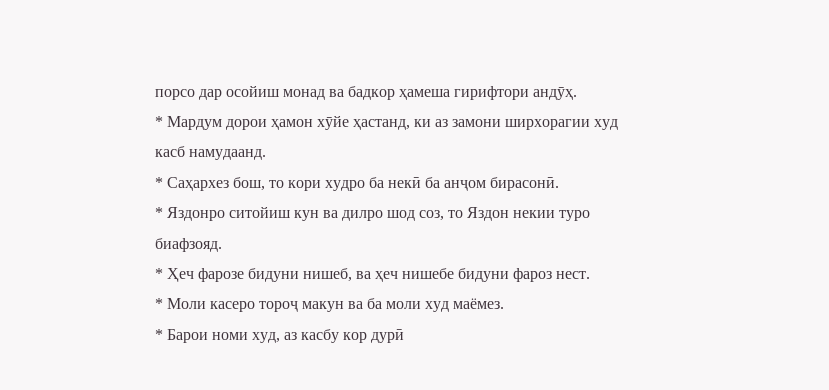порсо дар осойиш монад ва бадкор ҳамеша гирифтори андӯҳ.
* Мардум дорои ҳамон хӯйе ҳастанд, ки аз замони ширхорагии худ касб намудаанд.
* Саҳархез бош, то кори худро ба некӣ ба анҷом бирасонӣ.
* Яздонро ситойиш кун ва дилро шод соз, то Яздон некии туро биафзояд.
* Ҳеч фарозе бидуни нишеб, ва ҳеч нишебе бидуни фароз нест.
* Моли касеро тороҷ макун ва ба моли худ маёмез.
* Барои номи худ, аз касбу кор дурӣ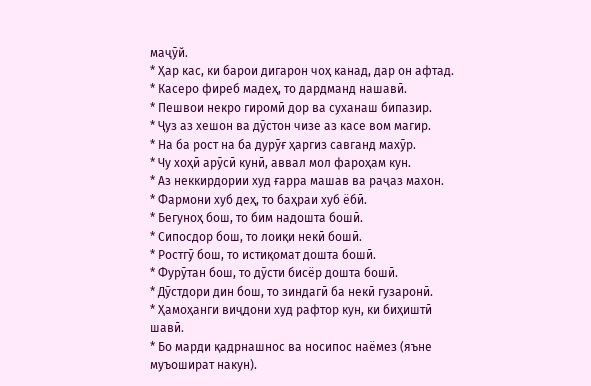маҷӯй.
* Ҳар кас, ки барои дигарон чоҳ канад, дар он афтад.
* Касеро фиреб мадеҳ, то дардманд нашавӣ.
* Пешвои некро гиромӣ дор ва суханаш бипазир.
* Ҷуз аз хешон ва дӯстон чизе аз касе вом магир.
* На ба рост на ба дурӯғ ҳаргиз савганд махӯр.
* Чу хоҳӣ арӯсӣ кунӣ, аввал мол фароҳам кун.
* Аз неккирдории худ ғарра машав ва раҷаз махон.
* Фармони хуб деҳ, то баҳраи хуб ёбӣ.
* Бегуноҳ бош, то бим надошта бошӣ.
* Сипосдор бош, то лоиқи некӣ бошӣ.
* Ростгӯ бош, то истиқомат дошта бошӣ.
* Фурӯтан бош, то дӯсти бисёр дошта бошӣ.
* Дӯстдори дин бош, то зиндагӣ ба некӣ гузаронӣ.
* Ҳамоҳанги виҷдони худ рафтор кун, ки биҳиштӣ шавӣ.
* Бо марди қадрнашнос ва носипос наёмез (яъне муъошират накун).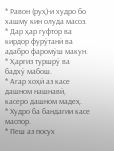* Равон (руҳ)-и худро бо хашму кин олуда масоз.
* Дар ҳар гуфтор ва кирдор фурӯтанӣ ва адабро фаромӯш макун.
* Ҳаргиз туршрӯ ва бадхӯ мабош.
* Агар хоҳӣ аз касе дашном нашнавӣ, касеро дашном мадеҳ.
* Худро ба бандагии касе маспор.
* Пеш аз посух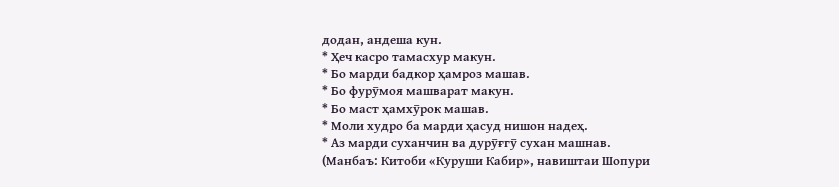додан, андеша кун.
* Ҳеч касро тамасхур макун.
* Бо марди бадкор ҳамроз машав.
* Бо фурӯмоя машварат макун.
* Бо маст ҳамхӯрок машав.
* Моли худро ба марди ҳасуд нишон надеҳ.
* Аз марди суханчин ва дурӯғгӯ сухан машнав.
(Манбаъ: Китоби «Куруши Кабир», навиштаи Шопури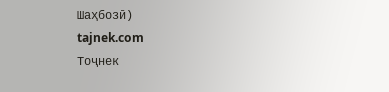Шаҳбозӣ)
tajnek.com
Тоҷнек